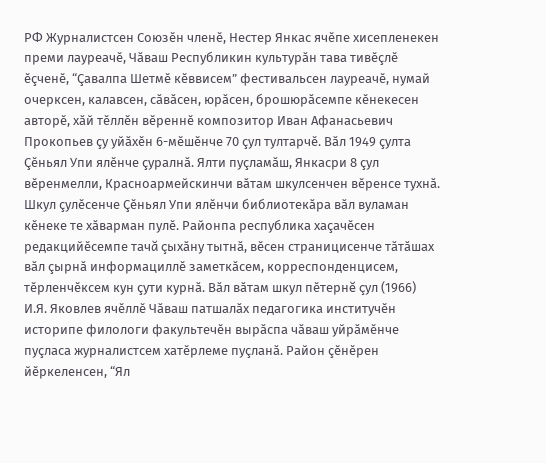РФ Журналистсен Союзĕн членĕ, Нестер Янкас ячĕпе хисепленекен преми лауреачĕ, Чăваш Республикин культурăн тава тивĕçлĕ ĕçченĕ, “Çавалпа Шетмĕ кĕввисем” фестивальсен лауреачĕ, нумай очерксен, калавсен, сăвăсен, юрăсен, брошюрăсемпе кĕнекесен авторĕ, хăй тĕллĕн вĕреннĕ композитор Иван Афанасьевич Прокопьев çу уйăхĕн 6-мĕшĕнче 70 çул тултарчĕ. Вăл 1949 çулта Çĕньял Упи ялĕнче çуралнă. Ялти пуçламăш, Янкасри 8 çул вĕренмелли, Красноармейскинчи вăтам шкулсенчен вĕренсе тухнă. Шкул çулĕсенче Çĕньял Упи ялĕнчи библиотекăра вăл вуламан кĕнеке те хăварман пулĕ. Районпа республика хаçачĕсен редакцийĕсемпе тачă çыхăну тытнă, вĕсен страницисенче тăтăшах вăл çырнă информациллĕ заметкăсем, корреспонденцисем, тĕрленчĕксем кун çути курнă. Вăл вăтам шкул пĕтернĕ çул (1966) И.Я. Яковлев ячĕллĕ Чăваш патшалăх педагогика институчĕн историпе филологи факультечĕн вырăспа чăваш уйрăмĕнче пуçласа журналистсем хатĕрлеме пуçланă. Район çĕнĕрен йĕркеленсен, “Ял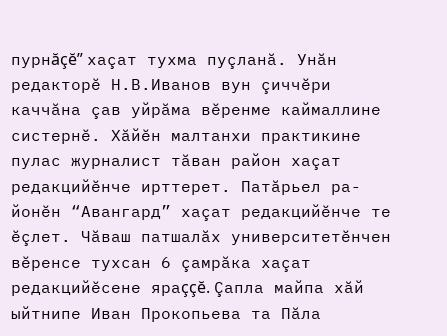пурнăçĕ” хаçат тухма пуçланă. Унăн редакторĕ Н.В.Иванов вун çиччĕри каччăна çав уйрăма вĕренме каймаллине систернĕ. Хăйĕн малтанхи практикине пулас журналист тăван район хаçат редакцийĕнче ирттерет. Патăрьел ра-йонĕн “Авангард” хаçат редакцийĕнче те ĕçлет. Чăваш патшалăх университетĕнчен вĕренсе тухсан 6 çамрăка хаçат редакцийĕсене яраççĕ. Çапла майпа хăй ыйтнипе Иван Прокопьева та Пăла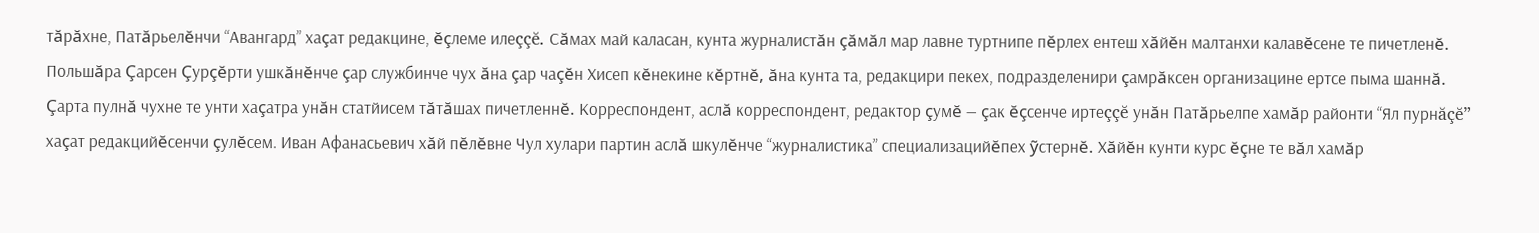тăрăхне, Патăрьелĕнчи “Авангард” хаçат редакцине, ĕçлеме илеççĕ. Сăмах май каласан, кунта журналистăн çăмăл мар лавне туртнипе пĕрлех ентеш хăйĕн малтанхи калавĕсене те пичетленĕ. Польшăра Çарсен Çурçĕрти ушкăнĕнче çар службинче чух ăна çар чаçĕн Хисеп кĕнекине кĕртнĕ, ăна кунта та, редакцири пекех, подразделенири çамрăксен организацине ертсе пыма шаннă. Çарта пулнă чухне те унти хаçатра унăн статйисем тăтăшах пичетленнĕ. Корреспондент, аслă корреспондент, редактор çумĕ — çак ĕçсенче иртеççĕ унăн Патăрьелпе хамăр районти “Ял пурнăçĕ” хаçат редакцийĕсенчи çулĕсем. Иван Афанасьевич хăй пĕлĕвне Чул хулари партин аслă шкулĕнче “журналистика” специализацийĕпех ỹстернĕ. Хăйĕн кунти курс ĕçне те вăл хамăр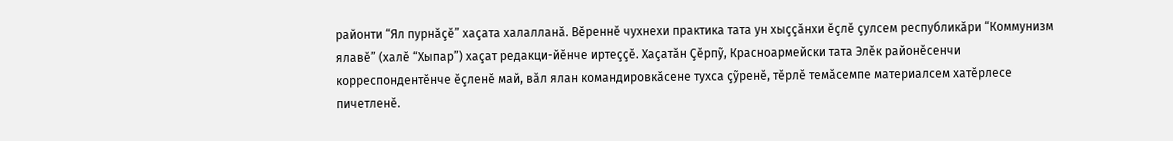районти “Ял пурнăçĕ” хаçата халалланă. Вĕреннĕ чухнехи практика тата ун хыççăнхи ĕçлĕ çулсем республикăри “Коммунизм ялавĕ” (халĕ “Хыпар”) хаçат редакци-йĕнче иртеççĕ. Хаçатăн Çĕрпỹ, Красноармейски тата Элĕк районĕсенчи корреспондентĕнче ĕçленĕ май, вăл ялан командировкăсене тухса çỹренĕ, тĕрлĕ темăсемпе материалсем хатĕрлесе пичетленĕ.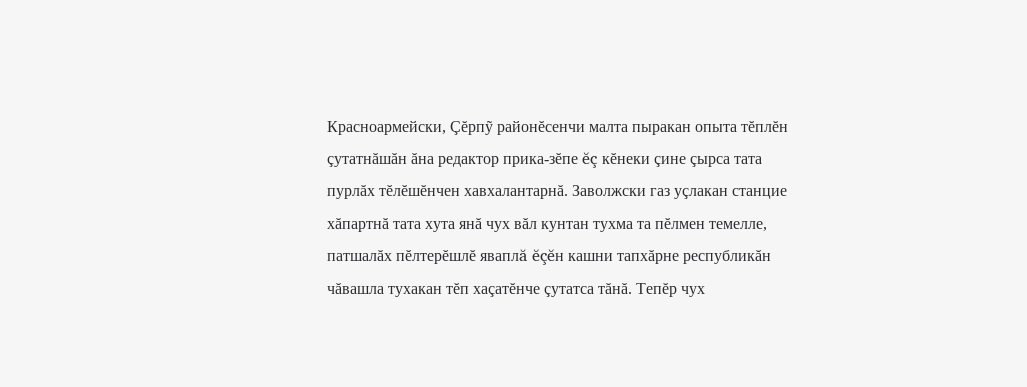Красноармейски, Çĕрпỹ районĕсенчи малта пыракан опыта тĕплĕн çутатнăшăн ăна редактор прика-зĕпе ĕç кĕнеки çине çырса тата пурлăх тĕлĕшĕнчен хавхалантарнă. Заволжски газ уçлакан станцие хăпартнă тата хута янă чух вăл кунтан тухма та пĕлмен темелле, патшалăх пĕлтерĕшлĕ яваплă ĕçĕн кашни тапхăрне республикăн чăвашла тухакан тĕп хаçатĕнче çутатса тăнă. Тепĕр чух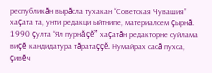республикăн вырăсла тухакан “Советская Чувашия” хаçата та, унти редакци ыйтнипе, материалсем çырнă. 1990 çулта “Ял пурнăçĕ” хаçатăн редакторне суйлама виçĕ кандидатура тăратаççĕ. Нумайрах сасă пухса, çивĕч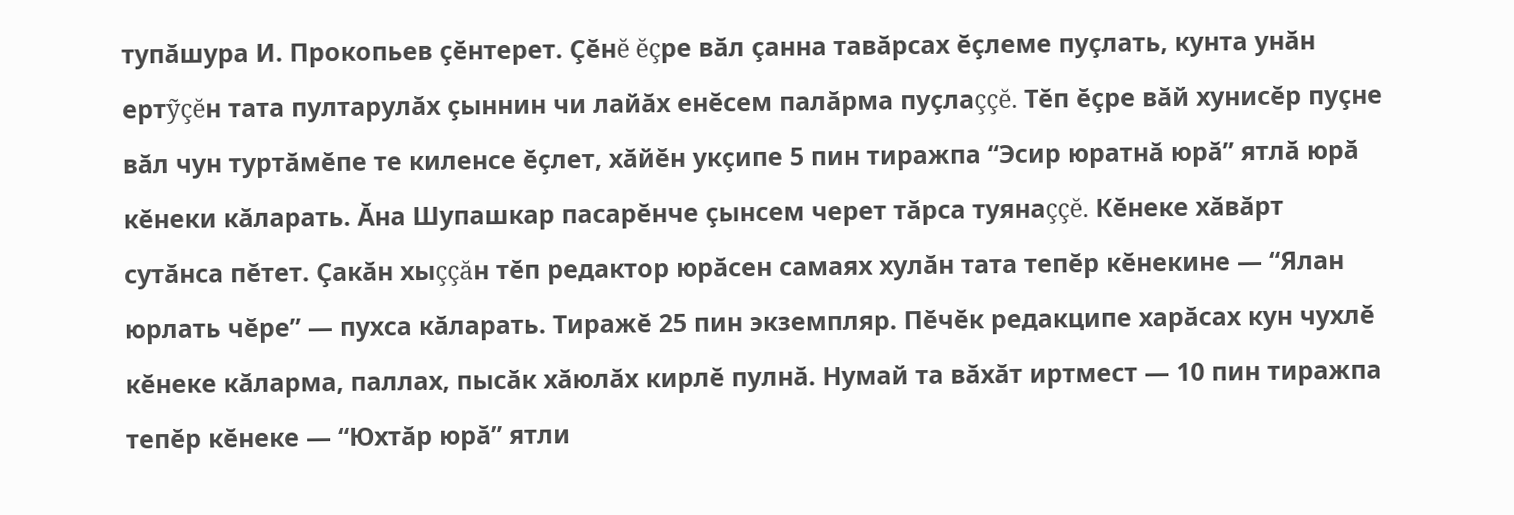тупăшура И. Прокопьев çĕнтерет. Çĕнĕ ĕçре вăл çанна тавăрсах ĕçлеме пуçлать, кунта унăн ертỹçĕн тата пултарулăх çыннин чи лайăх енĕсем палăрма пуçлаççĕ. Тĕп ĕçре вăй хунисĕр пуçне вăл чун туртăмĕпе те киленсе ĕçлет, хăйĕн укçипе 5 пин тиражпа “Эсир юратнă юрă” ятлă юрă кĕнеки кăларать. Ăна Шупашкар пасарĕнче çынсем черет тăрса туянаççĕ. Кĕнеке хăвăрт сутăнса пĕтет. Çакăн хыççăн тĕп редактор юрăсен самаях хулăн тата тепĕр кĕнекине — “Ялан юрлать чĕре” — пухса кăларать. Тиражĕ 25 пин экземпляр. Пĕчĕк редакципе харăсах кун чухлĕ кĕнеке кăларма, паллах, пысăк хăюлăх кирлĕ пулнă. Нумай та вăхăт иртмест — 10 пин тиражпа тепĕр кĕнеке — “Юхтăр юрă” ятли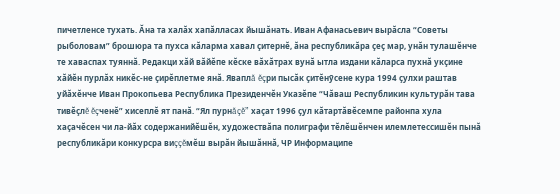пичетленсе тухать. Ăна та халăх хапăлласах йышăнать. Иван Афанасьевич вырăсла “Советы рыболовам” брошюра та пухса кăларма хавал çитернĕ, ăна республикăра çеç мар, унăн тулашĕнче те хаваспах туяннă. Редакци хăй вăйĕпе кĕске вăхăтрах вунă ытла издани кăларса пухнă укçине хăйĕн пурлăх никĕс-не çирĕплетме янă. Яваплă ĕçри пысăк çитĕнỹсене кура 1994 çулхи раштав уйăхĕнче Иван Прокопьева Республика Президенчĕн Указĕпе “Чăваш Республикин культурăн тава тивĕçлĕ ĕçченĕ” хисеплĕ ят панă. “Ял пурнăçĕ” хаçат 1996 çул кăтартăвĕсемпе районпа хула хаçачĕсен чи ла-йăх содержанийĕшĕн, художествăпа полиграфи тĕлĕшĕнчен илемлетессишĕн пынă республикăри конкурсра виççĕмĕш вырăн йышăннă, ЧР Информаципе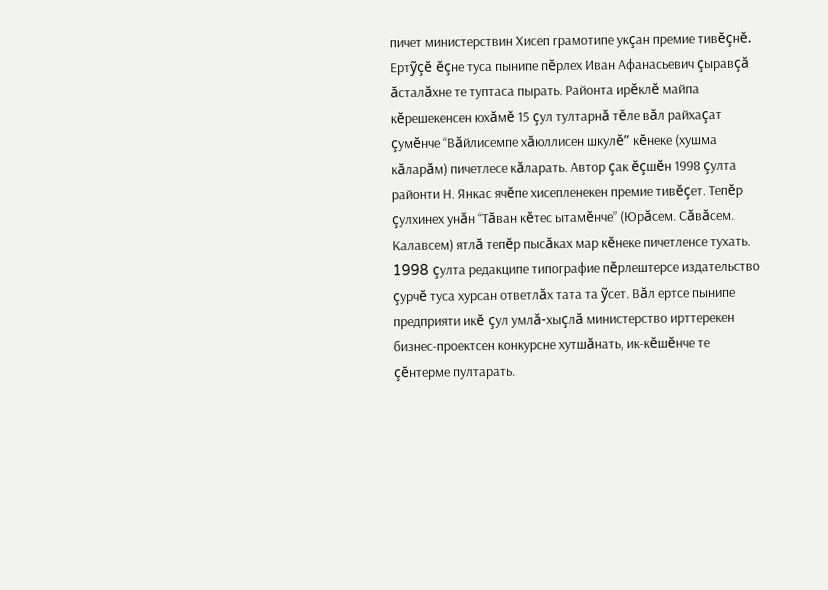пичет министерствин Хисеп грамотипе укçан премие тивĕçнĕ. Ертỹçĕ ĕçне туса пынипе пĕрлех Иван Афанасьевич çыравçă ăсталăхне те туптаса пырать. Районта ирĕклĕ майпа кĕрешекенсен юхăмĕ 15 çул тултарнă тĕле вăл райхаçат çумĕнче “Вăйлисемпе хăюллисен шкулĕ” кĕнеке (хушма кăларăм) пичетлесе кăларать. Автор çак ĕçшĕн 1998 çулта районти Н. Янкас ячĕпе хисепленекен премие тивĕçет. Тепĕр çулхинех унăн “Тăван кĕтес ытамĕнче” (Юрăсем. Сăвăсем. Калавсем) ятлă тепĕр пысăках мар кĕнеке пичетленсе тухать. 1998 çулта редакципе типографие пĕрлештерсе издательство çурчĕ туса хурсан ответлăх тата та ỹсет. Вăл ертсе пынипе предприяти икĕ çул умлă-хыçлă министерство ирттерекен бизнес-проектсен конкурсне хутшăнать, ик-кĕшĕнче те çĕнтерме пултарать.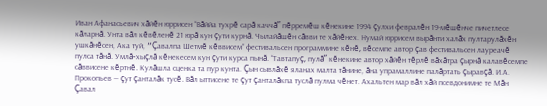Иван Афанасьевич хăйĕн юррисен “Вăййа тухрĕ сарă каччă” пĕрремĕш кĕнекине 1994 çулхи февралĕн 19-мĕшĕнче пичетлесе кăларнă. Унта вăл кĕвĕленĕ 21 юрă кун çути курнă. Чылайăшĕн сăвви те хăйĕнех. Нумай юррисем вырăнти халăх пултарулăхĕн ушкăнĕсен, Ака туй, “Çавалпа Шетмĕ кĕввисем” фестивальсен программине кĕнĕ, вĕсемпе автор çав фестивальсен лауреачĕ пулса тăнă. Умлă-хыçлă кĕнекесем кун çути курса пынă. “Тавтапуç, пулă” кĕнекине автор хăйĕн тĕрлĕ вăхăтра çырнă калавĕсемпе сăввисене кĕртнĕ. Кулăшла сценка та пур кунта. Çын сывлăхĕ яланах малта тăнине, ăна упрамаллине палăртать çыравçă. И.А. Прокопьев — çут çанталăк тусĕ. Вăл ыттисене те çут çанталăкпа туслă пулма чĕнет. Ахальтен мар вăл хăй псевдонимне те Мăн Çавал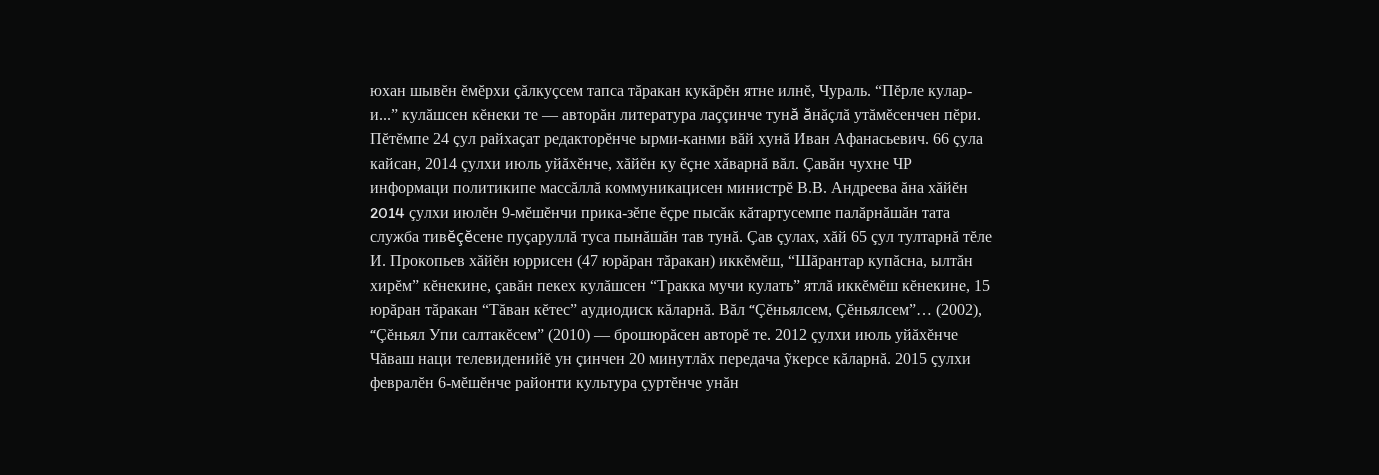юхан шывĕн ĕмĕрхи çăлкуçсем тапса тăракан кукăрĕн ятне илнĕ, Чураль. “Пĕрле кулар-и...” кулăшсен кĕнеки те — авторăн литература лаççинче тунă ăнăçлă утăмĕсенчен пĕри. Пĕтĕмпе 24 çул райхаçат редакторĕнче ырми-канми вăй хунă Иван Афанасьевич. 66 çула кайсан, 2014 çулхи июль уйăхĕнче, хăйĕн ку ĕçне хăварнă вăл. Çавăн чухне ЧР информаци политикипе массăллă коммуникацисен министрĕ В.В. Андреева ăна хăйĕн 2014 çулхи июлĕн 9-мĕшĕнчи прика-зĕпе ĕçре пысăк кăтартусемпе палăрнăшăн тата служба тивĕçĕсене пуçаруллă туса пынăшăн тав тунă. Çав çулах, хăй 65 çул тултарнă тĕле И. Прокопьев хăйĕн юррисен (47 юрăран тăракан) иккĕмĕш, “Шăрантар купăсна, ылтăн хирĕм” кĕнекине, çавăн пекех кулăшсен “Тракка мучи кулать” ятлă иккĕмĕш кĕнекине, 15 юрăран тăракан “Тăван кĕтес” аудиодиск кăларнă. Вăл “Çĕньялсем, Çĕньялсем”… (2002), “Çĕньял Упи салтакĕсем” (2010) — брошюрăсен авторĕ те. 2012 çулхи июль уйăхĕнче Чăваш наци телевиденийĕ ун çинчен 20 минутлăх передача ỹкерсе кăларнă. 2015 çулхи февралĕн 6-мĕшĕнче районти культура çуртĕнче унăн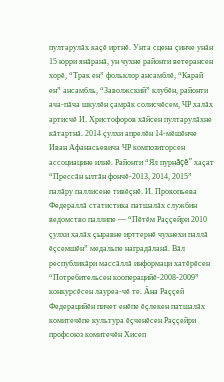пултарулăх каçĕ иртнĕ. Унта сцена çинче унăн 15 юрри янăранă, ун чухне районти ветерансен хорĕ, “Трак ен” фольклор ансамблĕ, “Карай ен” ансамбль, “Заволжский” клубĕн, районти ача-пăча шкулĕн çамрăк солисчĕсем, ЧР халăх артисчĕ И. Христофоров хăйсен пултарулăхне кăтартнă. 2014 çулхи апрелĕн 14-мĕшĕнче Иван Афанасьевича ЧР композиторсен ассоциацине илнĕ. Районти “Ял пурнăçĕ” хаçат “Прессăн ылтăн фончĕ-2013, 2014, 2015” палăру паллисене тивĕçнĕ. И. Прокопьева Федераллă статистика патшалăх службин ведомство паллипе — “Пĕтĕм Раççейри 2010 çулхи халăх çыравне ирттернĕ чухнехи паллă ĕçсемшĕн” медальпе наградăланă. Вăл республикăри массăллă информаци хатĕрĕсен “Потребительсен кооперацийĕ-2008-2009” конкурсĕсен лауреа-чĕ те. Ăна Раççей Федерацийĕн пичет енĕпе ĕçлекен патшалăх комитечĕпе культура ĕçченĕсен Раççейри профсоюз комитечĕн Хисеп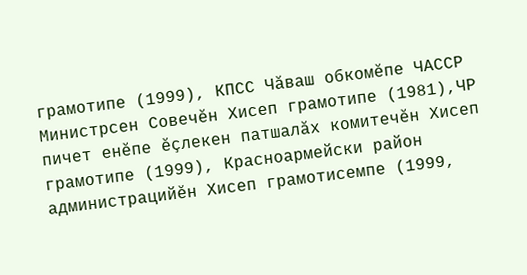грамотипе (1999), КПСС Чăваш обкомĕпе ЧАССР Министрсен Совечĕн Хисеп грамотипе (1981),ЧР пичет енĕпе ĕçлекен патшалăх комитечĕн Хисеп грамотипе (1999), Красноармейски район администрацийĕн Хисеп грамотисемпе (1999,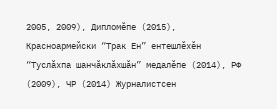2005, 2009), Дипломĕпе (2015), Красноармейски “Трак Ен” ентешлĕхĕн “Туслăхпа шанчăклăхшăн” медалĕпе (2014), РФ (2009), ЧР (2014) Журналистсен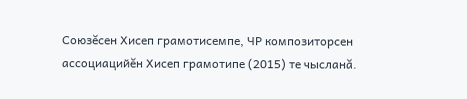Союзĕсен Хисеп грамотисемпе, ЧР композиторсен ассоциацийĕн Хисеп грамотипе (2015) те чысланă.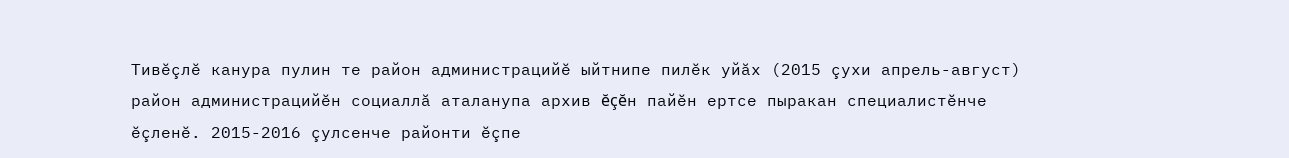Тивĕçлĕ канура пулин те район администрацийĕ ыйтнипе пилĕк уйăх (2015 çухи апрель-август) район администрацийĕн социаллă аталанупа архив ĕçĕн пайĕн ертсе пыракан специалистĕнче ĕçленĕ. 2015-2016 çулсенче районти ĕçпе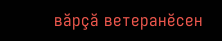вăрçă ветеранĕсен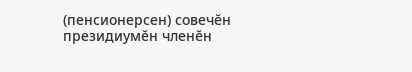(пенсионерсен) совечĕн президиумĕн членĕн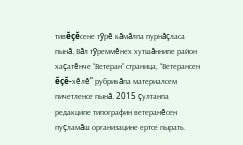тивĕçĕсене тỹрĕ кăмăлпа пурнăçласа пынă. Вăл тỹреммĕнех хутшăннипе район хаçатĕнче “Ветеран” страница, “Ветерансен ĕçĕ-хĕлĕ” рубрикăпа материалсем пичетленсе пынă. 2015 çултанпа редакципе типографин ветеранĕсен пуçламăш организацине ертсе пырать.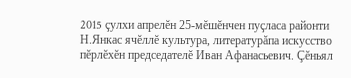2015 çулхи апрелĕн 25-мĕшĕнчен пуçласа районти Н.Янкас ячĕллĕ культура, литературăпа искусство пĕрлĕхĕн председателĕ Иван Афанасьевич. Çĕньял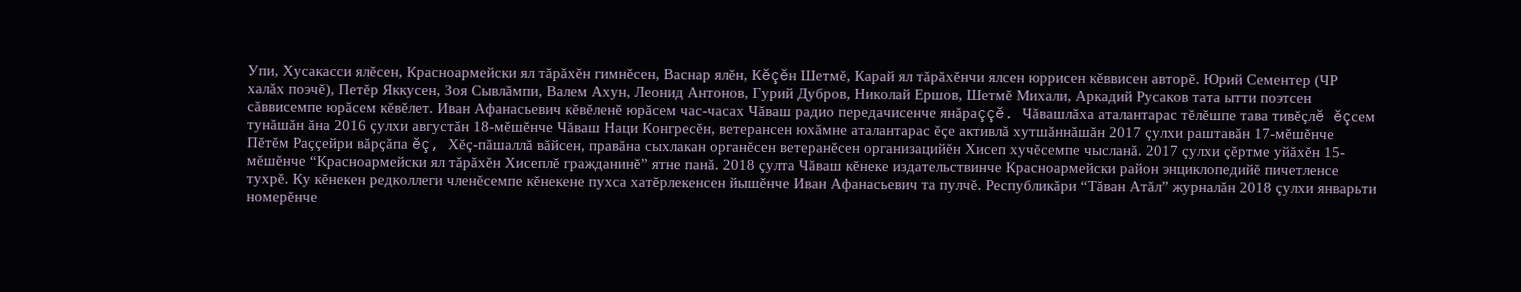Упи, Хусакасси ялĕсен, Красноармейски ял тăрăхĕн гимнĕсен, Васнар ялĕн, Кĕçĕн Шетмĕ, Карай ял тăрăхĕнчи ялсен юррисен кĕввисен авторĕ. Юрий Сементер (ЧР халăх поэчĕ), Петĕр Яккусен, Зоя Сывлăмпи, Валем Ахун, Леонид Антонов, Гурий Дубров, Николай Ершов, Шетмĕ Михали, Аркадий Русаков тата ытти поэтсен сăввисемпе юрăсем кĕвĕлет. Иван Афанасьевич кĕвĕленĕ юрăсем час-часах Чăваш радио передачисенче янăраççĕ. Чăвашлăха аталантарас тĕлĕшпе тава тивĕçлĕ ĕçсем тунăшăн ăна 2016 çулхи августăн 18-мĕшĕнче Чăваш Наци Конгресĕн, ветерансен юхăмне аталантарас ĕçе активлă хутшăннăшăн 2017 çулхи раштавăн 17-мĕшĕнче Пĕтĕм Раççейри вăрçăпа ĕç, Хĕç-пăшаллă вăйсен, правăна сыхлакан органĕсен ветеранĕсен организацийĕн Хисеп хучĕсемпе чысланă. 2017 çулхи çĕртме уйăхĕн 15-мĕшĕнче “Красноармейски ял тăрăхĕн Хисеплĕ гражданинĕ” ятне панă. 2018 çулта Чăваш кĕнеке издательствинче Красноармейски район энциклопедийĕ пичетленсе тухрĕ. Ку кĕнекен редколлеги членĕсемпе кĕнекене пухса хатĕрлекенсен йышĕнче Иван Афанасьевич та пулчĕ. Республикăри “Тăван Атăл” журналăн 2018 çулхи январьти номерĕнче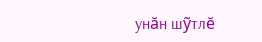унăн шỹтлĕ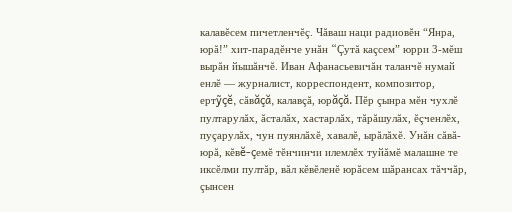калавĕсем пичетленчĕç. Чăваш наци радиовĕн “Янра, юрă!” хит-парадĕнче унăн “Çутă каçсем” юрри 3-мĕш вырăн йышăнчĕ. Иван Афанасьевичăн таланчĕ нумай енлĕ — журналист, корреспондент, композитор, ертỹçĕ, сăвăçă, калавçă, юрăçă. Пĕр çынра мĕн чухлĕ пултарулăх, ăсталăх, хастарлăх, тăрăшулăх, ĕçченлĕх, пуçарулăх, чун пуянлăхĕ, хавалĕ, ырăлăхĕ. Унăн сăвă-юрă, кĕвĕ-çемĕ тĕнчинчи илемлĕх туйăмĕ малашне те иксĕлми пултăр, вăл кĕвĕленĕ юрăсем шăрансах тăччăр, çынсен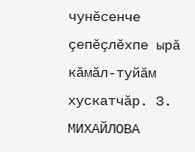чунĕсенче çепĕçлĕхпе ырă кăмăл-туйăм хускатчăр. З. МИХАЙЛОВА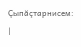Çыпăçтарнисем: |